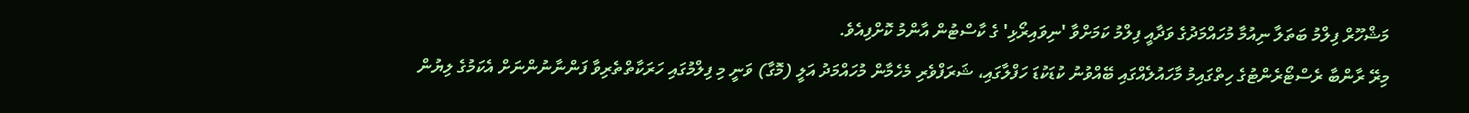މަޝްހޫރް ފިލްމު ބަތަލާ ނިއުމާ މުހައްމަދުގެ ވަދާއީ ފިލްމު ކަމަށްވާ 'ނިވައިރޯޅި' ގެ ކާސްޓުން އާންމު ކޮށްފިއެވެ.
މިރޭ ރާންބާ ރެސްޓޯރެންޓުގެ ހިތްގައިމު މާހައުލެއްގައި ބޭއްވުނު ކުޑަކުޑަ ހަފްލާގައި، ޝަރަފްވެރި މެހެމާން މުހައްމަދު އަލީ (މޮގާ) ވަނީ މި ފިލްމުގައި ހަރަކާތްތެރިވާ ފަންނާނުންނަށް އެކަމުގެ ލިޔުން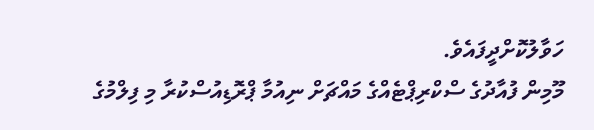ހަވާލުކޮށްދީފައެވެ.
މޫމިން ފުއާދުގެ ސްކްރިޕްޓެއްގެ މައްޗަށް ނިއުމާ ޕްރޮޑިއުސްކުރާ މި ފިލްމުގެ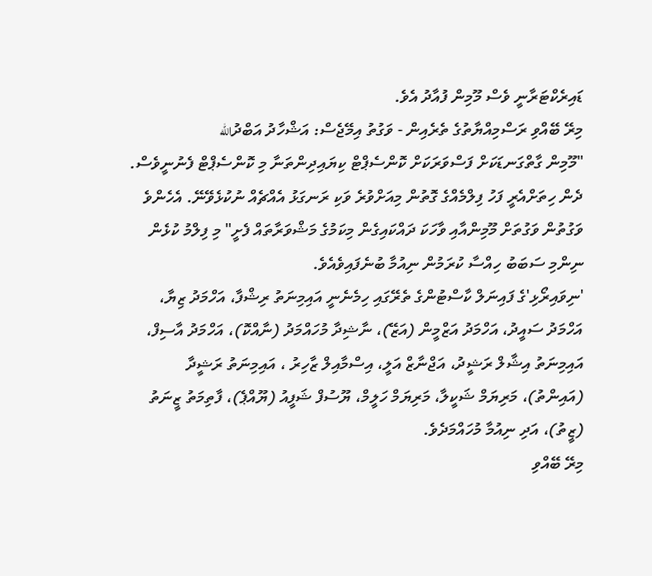ޑައިރެކްޓަރާނީ ވެސް މޫމިން ފުއާދު އެވެ.
މިރޭ ބޭއްވި ރަސްމިއްޔާތުގެ ތެރެއިން - ވަގުތު އިމޭޖެސް: އަޝްހާދު އަބްދުالله
"މޫމިން ގާތްގަނޑަކަށް ފަސްވަރަކަށް ކޮންސެޕްޓް ކިޔައިދިންތަނާ މި ކޮންސެޕްޓް ފެނުނީވެސް. ދެން ހިތަށްއެރީ ފަހު ފިލްމެއްގެ ގޮތުން މިއަށްވުރެ ވަކި ރަނގަޅު އެއްޗެއް ނުކުޅެވޭނޭ. އެހެންވެ ވަގުތުން ވަގުތަށް މޫމިންއާއި ވާހަކަ ދައްކައިގެން މިކަމުގެ މަޝްވަރާތައް ފެށީ" މި ފިލްމު ކުޅެން ނިންމި ސަބަބު ހިއްސާ ކުރަމުން ނިއުމާ ބުނެފައިވެއެވެ.
'ނިވައިރޯޅި'ގެ ފައިނަލް ކާސްޓުންގެ ތެރޭގައި ހިމެނެނީ އައިމިނަތު ރިޝްފާ، އަހްމަދު ޒިޔާ، އަހްމަދު ސައީދު، އަހްމަދު އަޒްމީން (އަޒޭ)، ނާޝިދާ މުހައްމަދު (ނާއްކޮ)، އަހްމަދު އާސިފް، އައިމިނަތު އިޝާލް ރަޝީދު، އަޖްނާޒް އަލީ، އިސްމާއިލް ޒާހިރު ، އައިމިނަތު ރަޝީދާ (އައިންތު)، މަރިޔަމް ޝަކީލާ، މަރިޔަމް ހަލީމް، ޔޫސުފް ޝަފީއު (ޔޫއްޕެ)، ފާތިމަތު ޒީނަތު (ޒީތު)، އަދި ނިއުމާ މުހައްމަދެވެ.
މިރޭ ބޭއްވި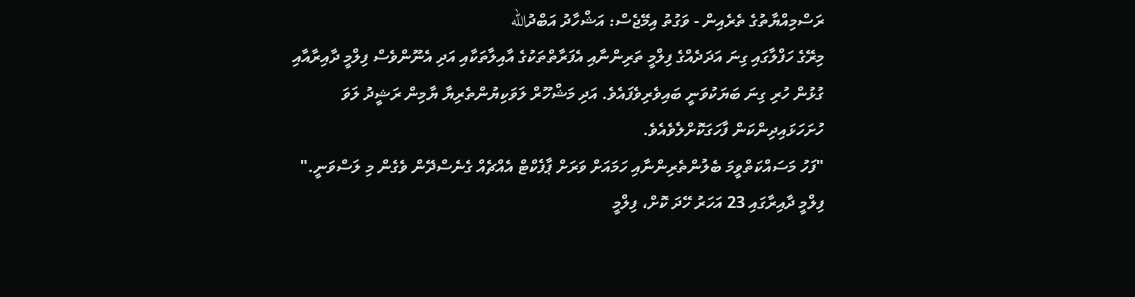ރަސްމިއްޔާތުގެ ތެރެއިން - ވަގުތު އިމޭޖެސް: އަޝްހާދު އަބްދުالله
މިރޭގެ ހަފްލާގައި ގިނަ އަދަދެއްގެ ފިލްމީ ތަރިންނާއި އެފަރާތްތަކުގެ އާއިލާތަކާއި އަދި އެނޫންވެސް ފިލްމީ ދާއިރާއާއި ގުޅުން ހުރި ގިނަ ބަޔަކުވަނީ ބައިވެރިވެފައެވެ. އަދި މަޝްހޫރް ލަވަކިޔުންތެރިޔާ ޔާމިން ރަޝީދު ލަވަ ހުށަހަޅައިދިންކަން ފާހަގަކޮށްލެވެއެވެ.
"ފަހު މަސައްކަތްވީމަ ބެލުންތެރިންނާއި ހަމައަށް ވަރަށް ޕާފެކްޓް އެއްޗެއް ގެނެސްދޭން ވެގެން މި ލަސްވަނީ." ފިލްމީ ދާއިރާގައި 23 އަހަރު ހޭދަ ކޮށް، ފިލްމީ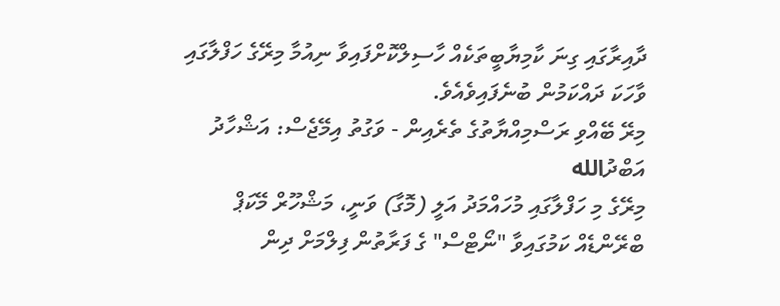ދާއިރާގައި ގިނަ ކާމިޔާބީތަކެއް ހާސިލްކޮށްފައިވާ ނިއުމާ މިރޭގެ ހަފްލާގައި ވާހަކަ ދައްކަމުން ބުނެފައިވެއެވެ.
މިރޭ ބޭއްވި ރަސްމިއްޔާތުގެ ތެރެއިން - ވަގުތު އިމޭޖެސް: އަޝްހާދު އަބްދުالله
މިރޭގެ މި ހަފްލާގައި މުހައްމަދު އަލީ (މޮގާ) ވަނީ، މަޝްހޫރް މޭކަޕް ބްރޭންޑެއް ކަމުގައިވާ "ނޯޓްސް" ގެ ފަރާތުން ފިލްމަށް ދިން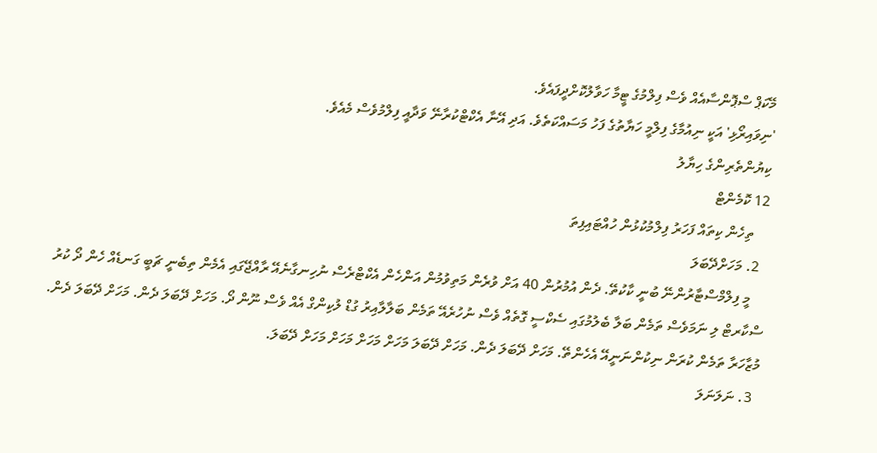މޭކަޕް ސްޕޮންސާއެއް ވެސް ފިލްމުގެ ޓީމާ ހަވާލުކޮށްދީފައެވެ.
'ނިވައިރޯޅި' އަކީ ނިއުމާގެ ފިލްމީ ހަޔާތުގެ ފަހު މަސައްކަތެވެ. އަދި އޭނާ އެކްޓްކުރާނޭ ވަދާއީ ފިލްމުވެސް މެއެވެ.
ކިޔުންތެރިންގެ ހިޔާލު
12 ކޮމެންޓް
    ތިހެން ކިތައް ފަހަރު ފިލްމުކުޅުން ހުއްޓައިފިތަ
  2. މަހަށްދޭބަލަ
    މީ ފިލްމްސްޓާރުންނޭ ބުނީ ކާކުތޭ. ދެން އުމުރުން 40 އަށް ވުރެން މަތިވުމުން އަންހެން އެކްޓްރެސް ނުހިނގާނެއޭ ރާއްޖޭގައި އެމެން ތިބެނީ ޗަބީ ގަނޑެއް ހެން ދޯ ކުރު ސްކާރޓް ލި ނަމަވެސް ތަމެން ބަލާ ބެލުމުގައި ސެކްސީ ގޮތެއް ވެސް ނުހުރެއޭ ތަމެން ބަލާލާއިރު ގުޑް ލުކިންގް އެއް ވެސް ނޫން ދޯ. މަހަށް ދޭބަލަ ދެން. މަހަށް ދޭބަލަ ދެން. މުޒާހަރާ ތަމެން ކުރަން ނިކުންނަނީއޭ އެހެންތޭ. މަހަށް ދޭބަލަ ދެން. މަހަށް ދޭބަލަ މަހަށް މަހަށް މަހަށް މަހަށް ދޭބަލަ.
  3. ނަލަނަލަ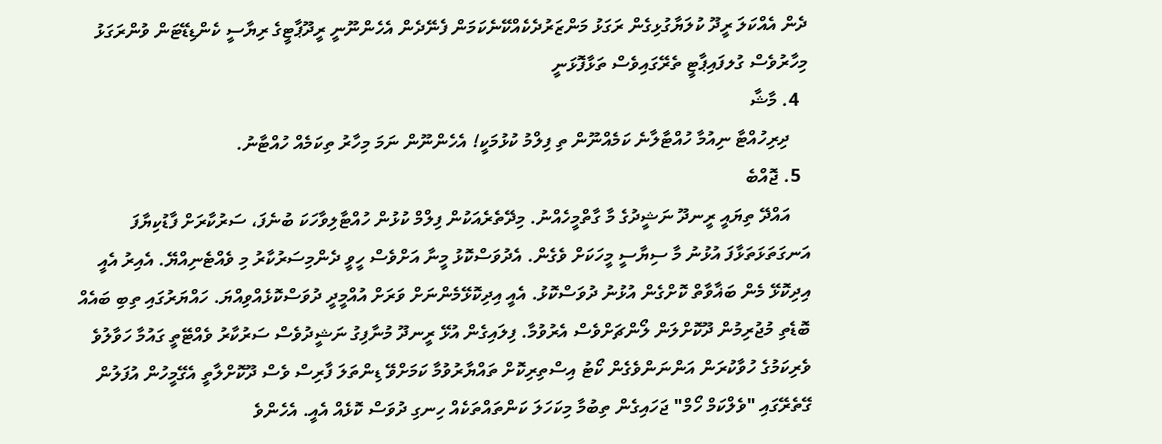ދެން އެއްކަލަ ރީދޫ ކުލަޔާގުޅިގެން ރަގަޅު މަންޒަރުދެކެއްކޭނެކަމަން ފެނޭދެން އެހެންނޫނީ ރީދޫޕާޓީގެ ރިޔާސީ ކެންޑިޑޭޓަން ވުންރަގަޅު މިހާރުވެސް ގުލފައިޕާޓީ ތެރޭގައިވެސް ތަޅާފޮޅަނީ
  4. މާޝާ
    ދިރިހުއްޓާ ނިއުމާ ހުއްޓާލާނެ ކަމެއްނޫން ތި ފިލްމު ކުޅުމަކީ! އެހެންނޫން ނަމަ މިހާރު ތިކަމެއް ހުއްޓާނު.
  5. ޖޮއްބެ
    އައްދޭ ތިޔައީ ރީނދޫ ނަޝީދުގެ މާ ގާތްމީހެއްނު. މިދޭތެރެއަކުން ފިލްމް ކުޅުން ހުއްޓާލިވާހަކަ ބުނެފަ، ސަރުކާރަށް ފާޑުކިޔާފަ އަނގަތަޅަތަޅާފަ އުޅުނު މާ ސިޔާސީ މީހަކަށް ވެގެން. އެދުވަސްކޮޅު މީނާ އަށްވެސް ހީވީ ދެންމިސަރުކާރު މި ވެއްޓެނިއްޔޭ. އެއިރު އެއީ އިދިކޮޅޭ މެން ބަޣާވާތް ކޮށްގެން އުޅުނު ދުވަސްކޮޅު. އެއީ އިދިކޮޅޭމެންނަށް ވަރަށް އުއްމީދީ ދުވަސްކޮޅެއްވިއްޔަ. ހައްޔަރުގައި ތިބި ބައެއް ބޮޑެތި މުޖުރިމުން ދޫކޮށްލަން ލޯންޗަށްވެސް އެރުވުމާ. ފިލައިގެން އުޅޭ ރީނދޫ މުނާފިގު ނަޝީދުވެސް ސަރުކާރު ވެއްޓޭތީ ގައުމާ ހަވާލުވެ ވެރިކަމުގެ ހުވާކުރަން އަންނަންވެގެން ކޯޓު އިސްތިރިކޮށް ތައްޔާރުވުމާ ކަމަށްވޭ ޑިންތަލަ ފާރިސް ވެސް ދޫކޮށްލާތީ އެގޭމީހުން އުފަލުން ގޭތެރޭގައި "ވެލްކަމް ހޯމް" ޖަހައިގެން ތިބުމާ މިކަހަލަ ކަންތައްތަކެއް ހިނގި ދުވަސް ކޮޅެއް އެއީ. އެހެންވެ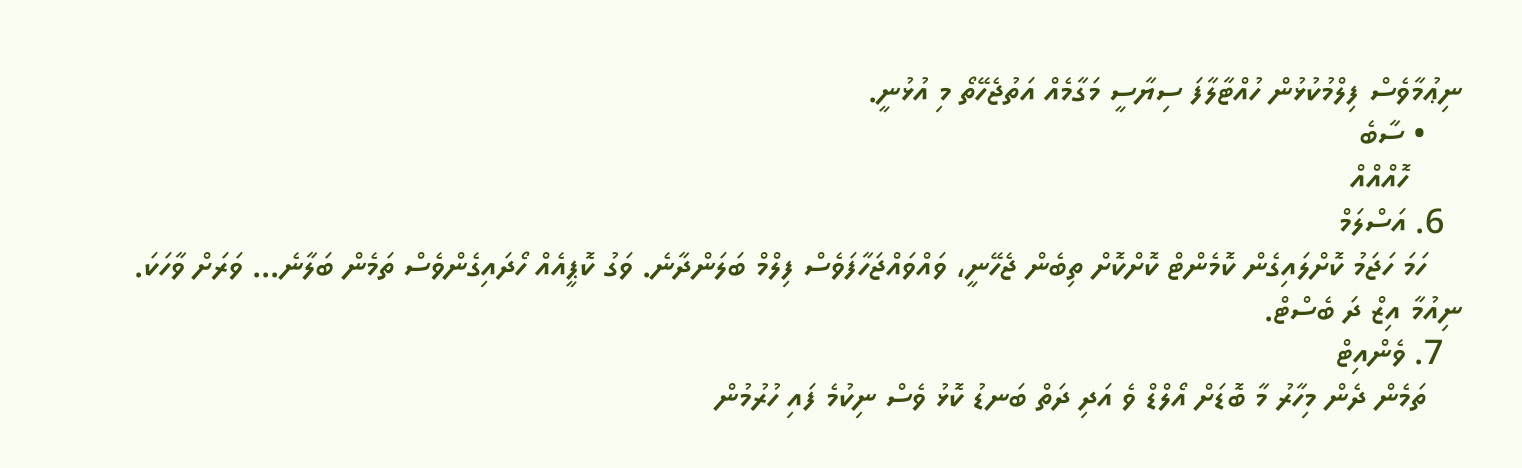ނިޢުމާވެސް ފިލްމުކުޅުން ހުއްޓާލާފަ ސިޔާސީ މަގާމެއް އަތުޖެހޭތޯ މި އުޅުނީ.
    • ސާބެ
      ހޮއްއްއް
  6. އަސްލަމް
    ހަމަ ހަޖަމު ކޮށްލައިގެން ކޮމެންޓް ކޮށްކޮށް ތިބެން ޖެހޭނީ، ވައްވައްޖަހާފަވެސް ފިލްމް ބަލަންދާނެ. ވަގު ކޮޕީއެއް ހޯދައިގެންވެސް ތަމެން ބަލާނެ... ވަރަށް ވާހަކަ. ނިއުމާ އިޒް ދަ ބެސްޓް.
  7. ވެންއިޓް
    ތަމެން ދެން މިހާރު މާ ބޮޑަށް އޯލްޑް ވެ އަދި ދަތް ބަނޑު ކޮޅު ވެސް ނިކުމެ ފައި ހުރުމުން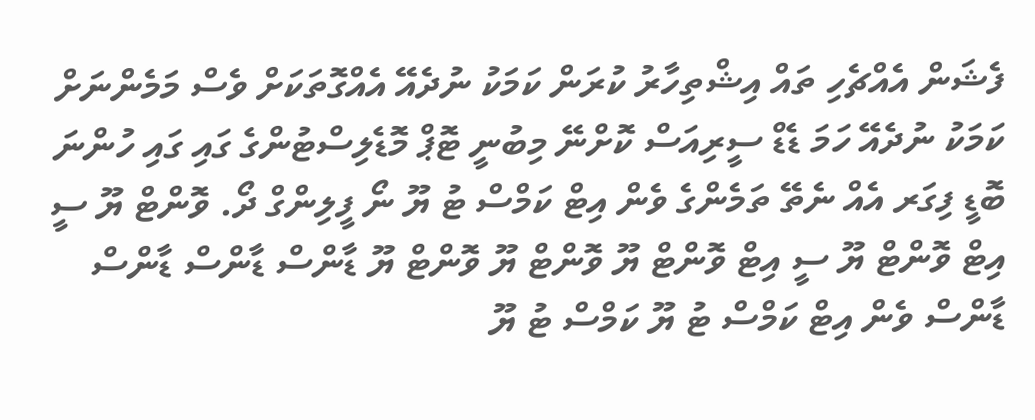ފެޝަން އެއްޗެހި ތައް އިޝްތިހާރު ކުރަން ކަމަކު ނުދެއޭ އެއްގޮތަކަށް ވެސް މަމެންނަށް ކަމަކު ނުދެއޭ ހަމަ ޑެޑް ސީރިއަސް ކޮށްނޭ މިބުނީ ޓޮޕް މޮޑެލިސްޓުންގެ ގައި ގައި ހުންނަ ބޮޑީ ފިގަރ އެއް ނެތޭ ތަމެންގެ ވެން އިޓް ކަމްސް ޓު ޔޫ ނޯ ފީލިންގް ދޯ. ވޮންޓް ޔޫ ސީ އިޓް ވޮންޓް ޔޫ ސީ އިޓް ވޮންޓް ޔޫ ވޮންޓް ޔޫ ވޮންޓް ޔޫ ޑާންސް ޑާންސް ޑާންސް ޑާންސް ވެން އިޓް ކަމްސް ޓު ޔޫ ކަމްސް ޓު ޔޫ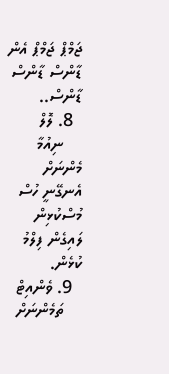ޖަމްޕް ޖަމްޕް އެން ޑާންސް ޑާންސް ޑާންސް..
  8. ލޮލް
    ނިއުމާ މެންނަށް އެނގޭނީ ހުސް މުސްކުޅިން ލައިގެން ފިލްމު ކުޅެން.
  9. ވެންއިޓް
    ތަމެންނަށް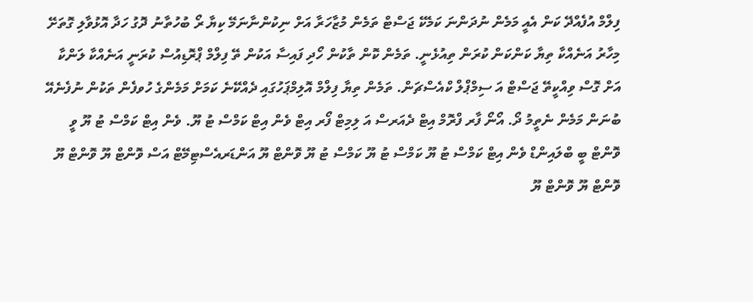ފިލްމް އުފެއްދޭ ކަން އެއީ މަމެން ނުދަންނަ ކަމެކޭ ޖަސްޓް ތަމެން މުޒާހަރާ އަށް ނިކުންނާނަމޭ ކިޔާ ރޯ ބުހުތާނު ދޮގު ހަދާ އޮޅުވާލި ގޮތަށޭ މިހާރު އަނެއްކާ ތިޔާ ކަންކަން ކުރަން ތިއުޅެނީ. ތަމެން ކޮން ތާކުން ހޯދި ފައިސާ އަކުން ތޭ ފިލްމް ޕްރޮޑިއުސް ކުރަނީ އަނެއްކާ ލަންކާ އަށް ގޮސް ވިއްކީތޭ ޖަސްޓް އަ ސިމްޕްލް ކްއެސްޗަން. ތަމެން ތިޔާ ފިލްމް އޮލިމްޕަހުގައި ދެއްކޭނެ ކަމަށް މަމެންގެ ހުވފެން ތަކުން ނުފެނެއޭ ބުނަން މަމެން ނެތީމު ދޯ. އޯނޯ ފާރ ފްރޮމް އިޓް ދެއަރސް އަ ލިމިޓް ފޯރ އިޓް ވެން އިޓް ކަމްސް ޓު ޔޫ. ވެން އިޓް ކަމްސް ޓު ޔޫ ވީ ވޮންޓް ބީ ބްލައިންޑް ވެން އިޓް ކަމްސް ޓު ޔޫ ކަމްސް ޓު ޔޫ ކަމްސް ޓު ޔޫ ވޮންޓް ޔޫ އަންޑަރއެސްޓިމޭޓް އަސް ވޮންޓް ޔޫ ވޮންޓް ޔޫ ވޮންޓް ޔޫ ވޮންޓް ޔޫ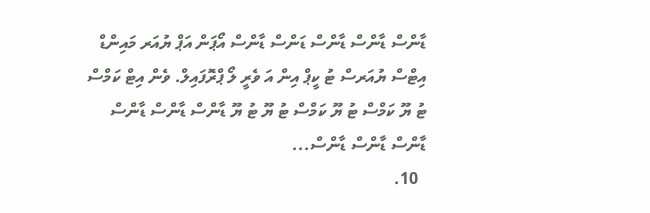ޑާންސް ޑާންސް ޑާންސް ޑަންސް ޑާންސް އޯޕަން އަޕް ޔުއަރ މައިންޑް އިޓްސް ޔުއަރސް ޓު ކީޕް އިން އަ ވެރީ ލޯ ޕްރޮފައިލް. ވެން އިޓް ކަމްސް ޓު ޔޫ ކަމްސް ޓު ޔޫ ކަމްސް ޓު ޔޫ ޓު ޔޫ ޑާންސް ޑާންސް ޑާންސް ޑާންސް ޑާންސް ޑާންސް...
  10.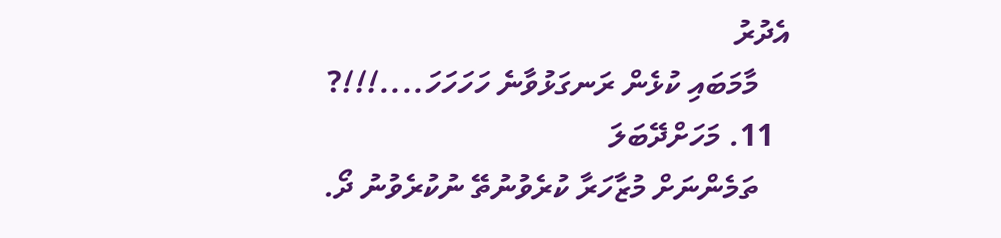އެދުރު
    މާމަބައި ކުޅެން ރަނގަޅުވާނެ ހަހަހަހަ....!!!?
  11. މަހަށްދޭބަލަ
    ތަމެންނަށް މުޒާހަރާ ކުރެވުނުތޭ ނުކުރެވުނު ދޯ.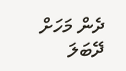ދެން މަހަށް ދޭބަލަ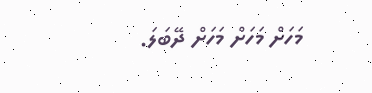މަހަށް މަހަށް މަހަށް ދޭބަލަ.